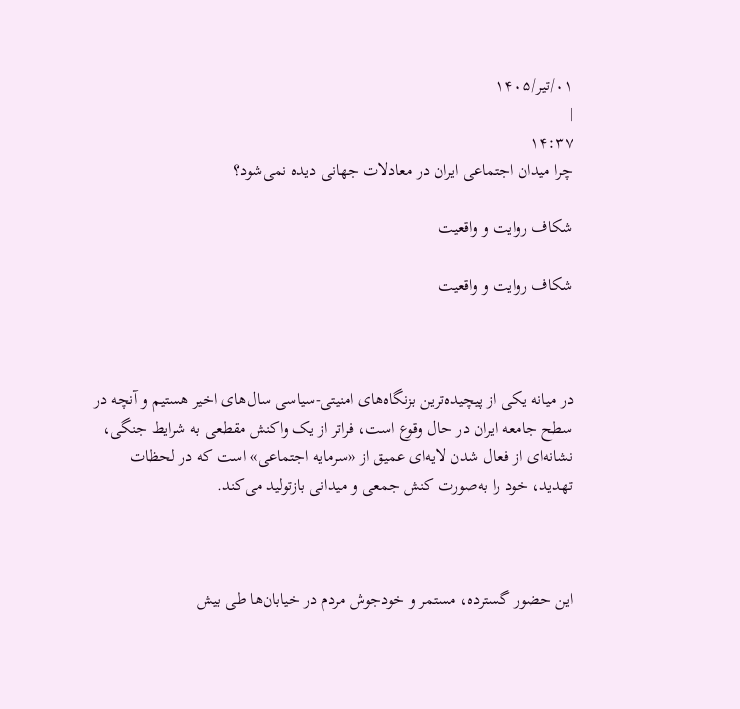۰۱/تير/۱۴۰۵
|
۱۴:۳۷
چرا میدان اجتماعی ایران در معادلات جهانی دیده نمی‌شود؟

شکاف روایت و واقعیت

شکاف روایت و واقعیت



در میانه یکی از پیچیده‌ترین بزنگاه‌های امنیتی-سیاسی سال‌های اخیر هستیم و آنچه در سطح جامعه ایران در حال وقوع است، فراتر از یک واکنش مقطعی به شرایط جنگی، نشانه‌ای از فعال‌ شدن لایه‌ای عمیق از «سرمایه اجتماعی» است که در لحظات تهدید، خود را به‌صورت کنش جمعی و میدانی بازتولید می‌کند.



این حضور گسترده، مستمر و خودجوش مردم در خیابان‌ها طی بیش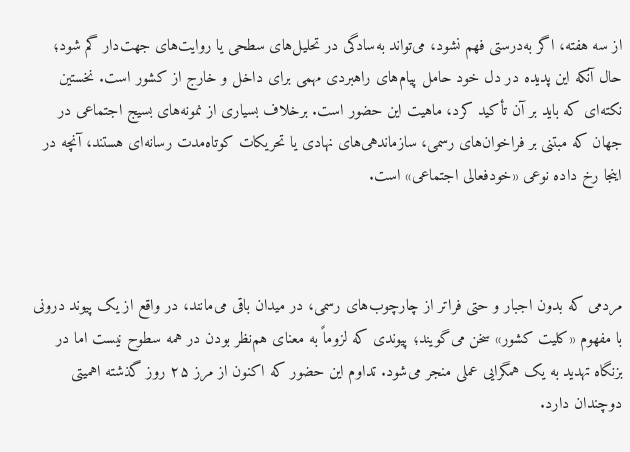از سه هفته، اگر به‌درستی فهم نشود، می‌تواند به‌سادگی در تحلیل‌های سطحی یا روایت‌های جهت‌دار گم شود؛ حال آنکه این پدیده در دل خود حامل پیام‌های راهبردی مهمی برای داخل و خارج از کشور است. نخستین نکته‌ای که باید بر آن تأکید کرد، ماهیت این حضور است. برخلاف بسیاری از نمونه‌های بسیج اجتماعی در جهان که مبتنی بر فراخوان‌های رسمی، سازماندهی‌های نهادی یا تحریکات کوتاه‌مدت رسانه‌ای هستند، آنچه در اینجا رخ داده نوعی «خودفعالی اجتماعی» است.



مردمی که بدون اجبار و حتی فراتر از چارچوب‌های رسمی، در میدان باقی می‌مانند، در واقع از یک پیوند درونی با مفهوم «کلیت کشور» سخن می‌گویند؛ پیوندی که لزوماً به معنای هم‌نظر بودن در همه سطوح نیست اما در بزنگاه تهدید به یک همگرایی عملی منجر می‌شود. تداوم این حضور که اکنون از مرز ۲۵ روز گذشته اهمیتی دوچندان دارد.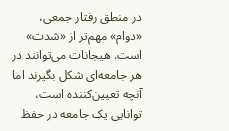در منطق رفتار جمعی، «دوام» مهم‌تر از «شدت» است. هیجانات می‌توانند در هر جامعه‌ای شکل بگیرند اما آنچه تعیین‌کننده است، توانایی یک جامعه در حفظ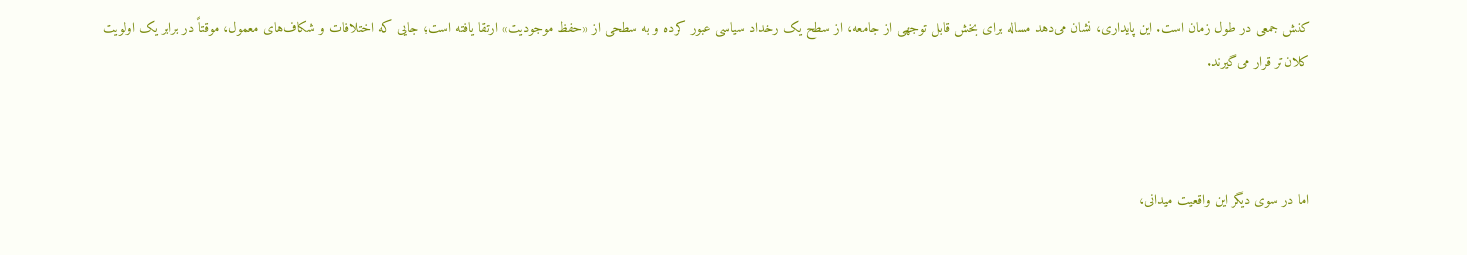کنش جمعی در طول زمان است. این پایداری، نشان می‌دهد مساله برای بخش قابل توجهی از جامعه، از سطح یک رخداد سیاسی عبور کرده و به سطحی از «حفظ موجودیت» ارتقا یافته است؛ جایی که اختلافات و شکاف‌های معمول، موقتاً در برابر یک اولویت کلان‌تر قرار می‌گیرند.



اما در سوی دیگر این واقعیت میدانی،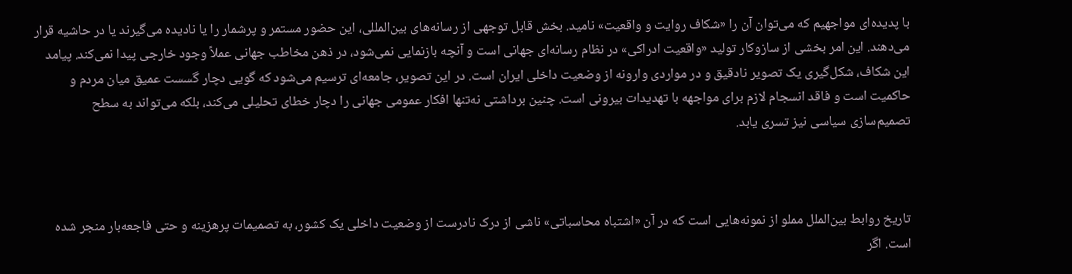با پدیده‌ای مواجهیم که می‌توان آن را «شکاف روایت و واقعیت» نامید. بخش قابل توجهی از رسانه‌های بین‌المللی، این حضور مستمر و پرشمار را یا نادیده می‌گیرند یا در حاشیه قرار می‌دهند. این امر بخشی از سازوکار تولید «واقعیت ادراکی» در نظام رسانه‌ای جهانی است و آنچه بازنمایی نمی‌شود، در ذهن مخاطب جهانی عملاً وجود خارجی پیدا نمی‌کند. پیامد این شکاف، شکل‌گیری یک تصویر نادقیق و در مواردی وارونه از وضعیت داخلی ایران است. در این تصویر، جامعه‌ای ترسیم می‌شود که گویی دچار گسست عمیق میان مردم و حاکمیت است و فاقد انسجام لازم برای مواجهه با تهدیدات بیرونی است. چنین برداشتی نه‌تنها افکار عمومی جهانی را دچار خطای تحلیلی می‌کند، بلکه می‌تواند به سطح تصمیم‌سازی سیاسی نیز تسری یابد.



تاریخ روابط بین‌الملل مملو از نمونه‌هایی است که در آن «اشتباه محاسباتی» ناشی از درک نادرست از وضعیت داخلی یک کشور، به تصمیمات پرهزینه و حتی فاجعه‌بار منجر شده است. اگر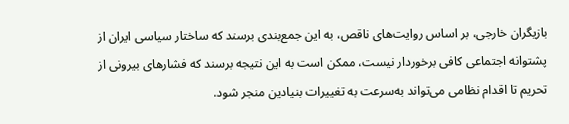بازیگران خارجی، بر اساس روایت‌های ناقص، به این جمع‌بندی برسند که ساختار سیاسی ایران از پشتوانه اجتماعی کافی برخوردار نیست، ممکن است به این نتیجه برسند که فشارهای بیرونی از تحریم تا اقدام نظامی می‌تواند به‌سرعت به تغییرات بنیادین منجر شود.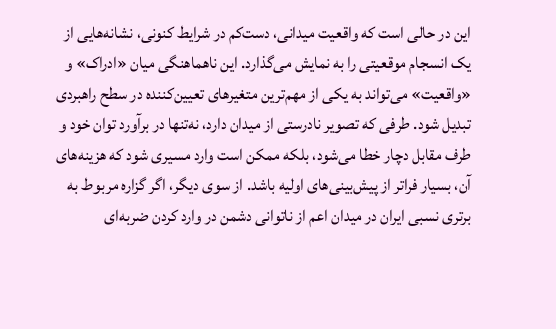این در حالی است که واقعیت میدانی، دست‌کم در شرایط کنونی، نشانه‌هایی از یک انسجام موقعیتی را به نمایش می‌گذارد. این ناهماهنگی میان «ادراک» و «واقعیت» می‌تواند به یکی از مهم‌ترین متغیرهای تعیین‌کننده در سطح راهبردی تبدیل شود. طرفی که تصویر نادرستی از میدان دارد، نه‌تنها در برآورد توان خود و طرف مقابل دچار خطا می‌شود، بلکه ممکن است وارد مسیری شود که هزینه‌های آن، بسیار فراتر از پیش‌بینی‌های اولیه باشد. از سوی دیگر، اگر گزاره مربوط به برتری نسبی ایران در میدان اعم از ناتوانی دشمن در وارد کردن ضربه‌ای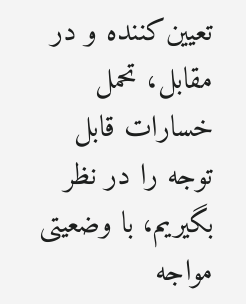تعیین‌کننده و در مقابل، تحمل خسارات قابل توجه را در نظر بگیریم، با وضعیتی مواجه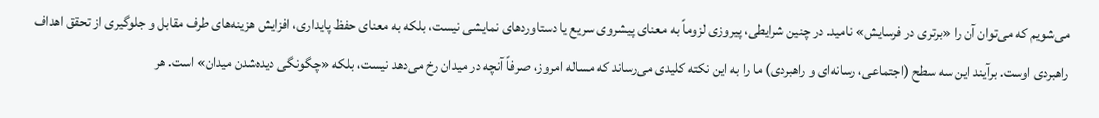می‌شویم که می‌توان آن را «برتری در فرسایش» نامید. در چنین شرایطی، پیروزی لزوماً به معنای پیشروی سریع یا دستاوردهای نمایشی نیست، بلکه به معنای حفظ پایداری، افزایش هزینه‌های طرف مقابل و جلوگیری از تحقق اهداف راهبردی اوست. برآیند این سه سطح (اجتماعی، رسانه‌ای و راهبردی) ما را به این نکته کلیدی می‌رساند که مساله امروز، صرفاً آنچه در میدان رخ می‌دهد نیست، بلکه «چگونگی دیده‌شدن میدان» است. هر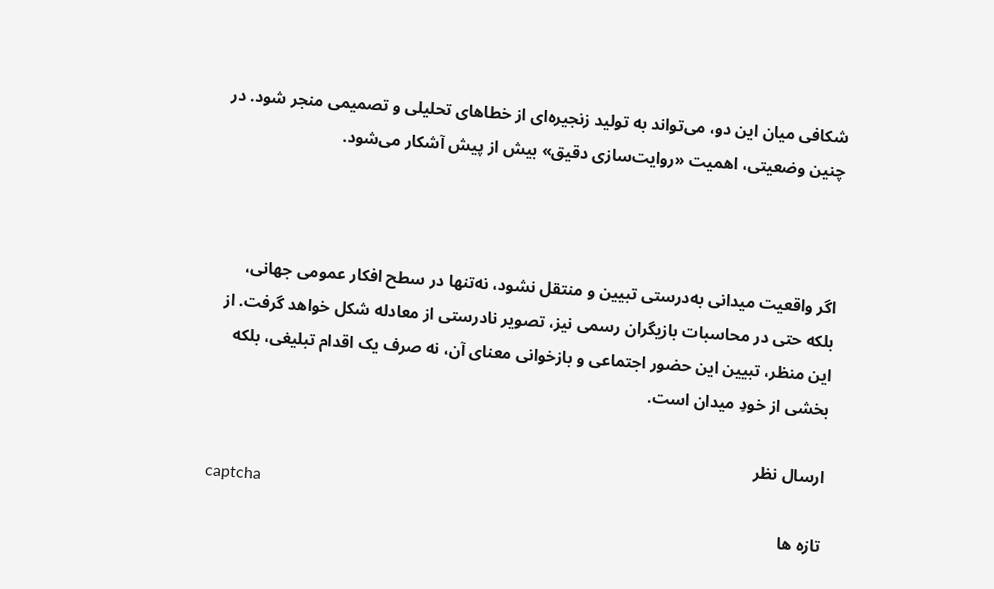شکافی میان این دو، می‌تواند به تولید زنجیره‌ای از خطاهای تحلیلی و تصمیمی منجر شود. در چنین وضعیتی، اهمیت «روایت‌سازی دقیق» بیش از پیش آشکار می‌شود.



اگر واقعیت میدانی به‌درستی تبیین و منتقل نشود، نه‌تنها در سطح افکار عمومی جهانی، بلکه حتی در محاسبات بازیگران رسمی نیز، تصویر نادرستی از معادله شکل خواهد گرفت. از این منظر، تبیین این حضور اجتماعی و بازخوانی معنای آن، نه صرف یک اقدام تبلیغی، بلکه بخشی از خودِ میدان است.

ارسال نظر
captcha
تازه ها